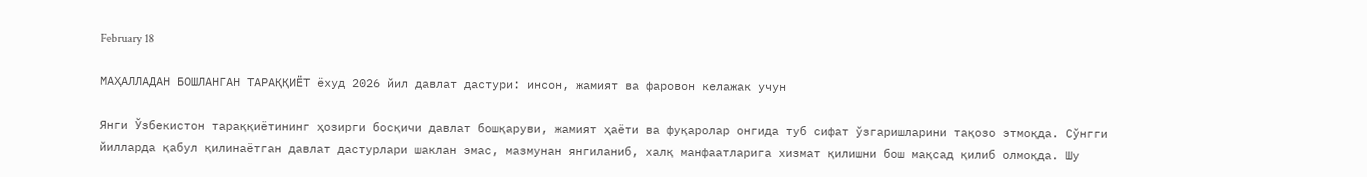February 18

МАҲАЛЛАДАН БОШЛАНГАН ТАРАҚҚИЁТ ёхуд 2026 йил давлат дастури: инсон, жамият ва фаровон келажак учун

Янги Ўзбекистон тараққиётининг ҳозирги босқичи давлат бошқаруви, жамият ҳаёти ва фуқаролар онгида туб сифат ўзгаришларини тақозо этмоқда. Сўнгги йилларда қабул қилинаётган давлат дастурлари шаклан эмас, мазмунан янгиланиб, халқ манфаатларига хизмат қилишни бош мақсад қилиб олмоқда. Шу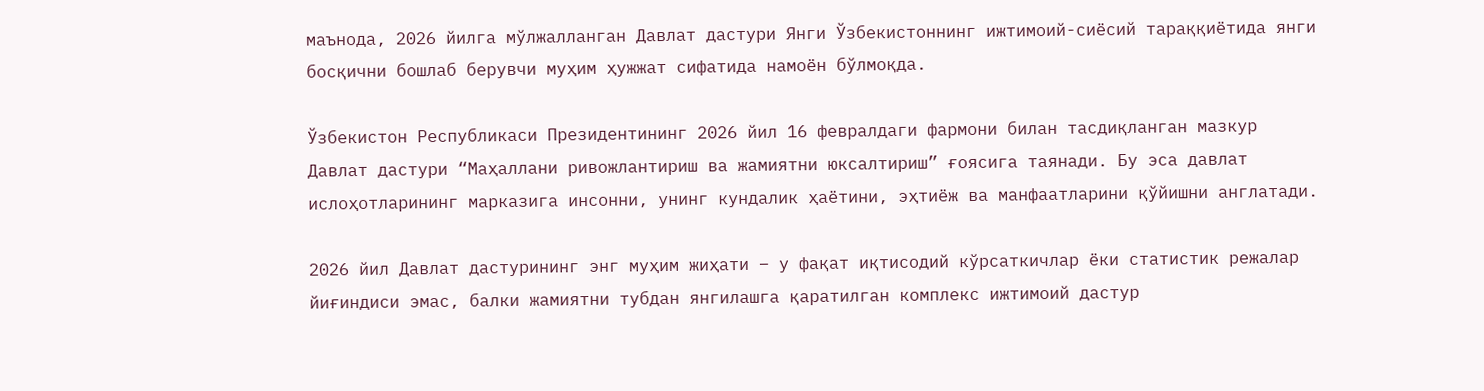маънода, 2026 йилга мўлжалланган Давлат дастури Янги Ўзбекистоннинг ижтимоий-сиёсий тараққиётида янги босқични бошлаб берувчи муҳим ҳужжат сифатида намоён бўлмоқда.

Ўзбекистон Республикаси Президентининг 2026 йил 16 февралдаги фармони билан тасдиқланган мазкур Давлат дастури “Маҳаллани ривожлантириш ва жамиятни юксалтириш” ғоясига таянади. Бу эса давлат ислоҳотларининг марказига инсонни, унинг кундалик ҳаётини, эҳтиёж ва манфаатларини қўйишни англатади.

2026 йил Давлат дастурининг энг муҳим жиҳати – у фақат иқтисодий кўрсаткичлар ёки статистик режалар йиғиндиси эмас, балки жамиятни тубдан янгилашга қаратилган комплекс ижтимоий дастур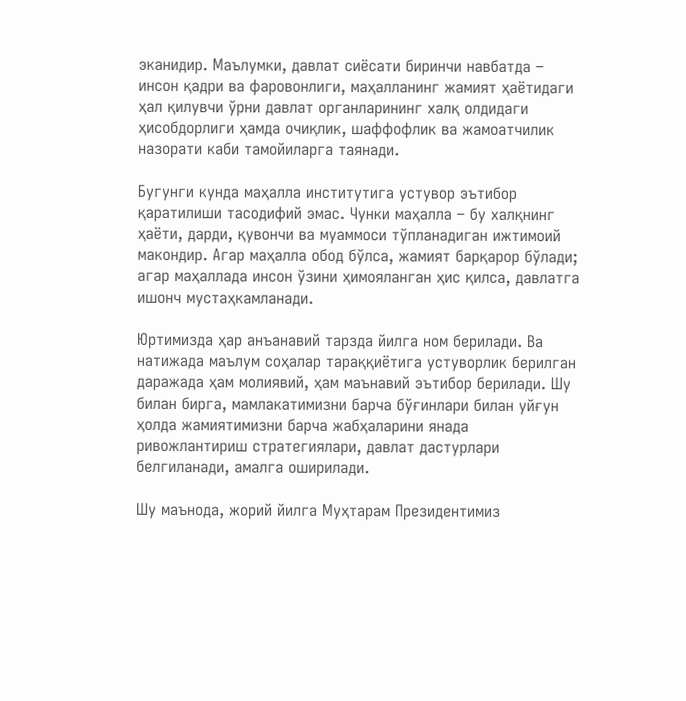эканидир. Маълумки, давлат сиёсати биринчи навбатда – инсон қадри ва фаровонлиги, маҳалланинг жамият ҳаётидаги ҳал қилувчи ўрни давлат органларининг халқ олдидаги ҳисобдорлиги ҳамда очиқлик, шаффофлик ва жамоатчилик назорати каби тамойиларга таянади.

Бугунги кунда маҳалла институтига устувор эътибор қаратилиши тасодифий эмас. Чунки маҳалла – бу халқнинг ҳаёти, дарди, қувончи ва муаммоси тўпланадиган ижтимоий макондир. Агар маҳалла обод бўлса, жамият барқарор бўлади; агар маҳаллада инсон ўзини ҳимояланган ҳис қилса, давлатга ишонч мустаҳкамланади.

Юртимизда ҳар анъанавий тарзда йилга ном берилади. Ва натижада маълум соҳалар тараққиётига устуворлик берилган даражада ҳам молиявий, ҳам маънавий эътибор берилади. Шу билан бирга, мамлакатимизни барча бўғинлари билан уйғун ҳолда жамиятимизни барча жабҳаларини янада ривожлантириш стратегиялари, давлат дастурлари белгиланади, амалга оширилади.

Шу маънода, жорий йилга Муҳтарам Президентимиз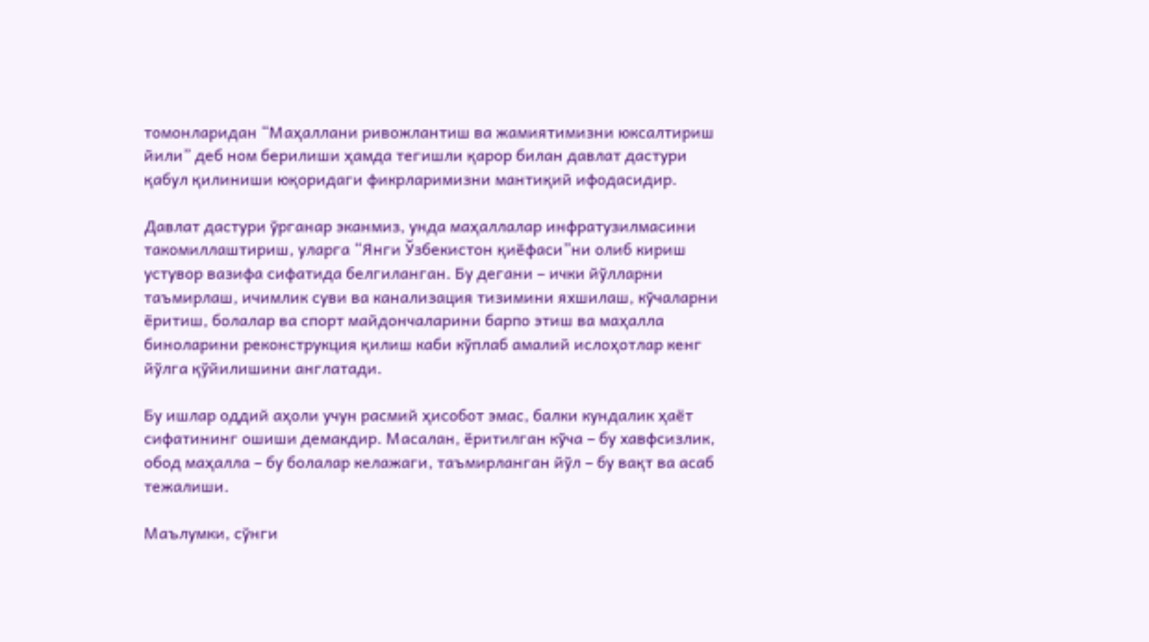томонларидан “Маҳаллани ривожлантиш ва жамиятимизни юксалтириш йили” деб ном берилиши ҳамда тегишли қарор билан давлат дастури қабул қилиниши юқоридаги фикрларимизни мантиқий ифодасидир.

Давлат дастури ўрганар эканмиз, унда маҳаллалар инфратузилмасини такомиллаштириш, уларга “Янги Ўзбекистон қиёфаси”ни олиб кириш устувор вазифа сифатида белгиланган. Бу дегани – ички йўлларни таъмирлаш, ичимлик суви ва канализация тизимини яхшилаш, кўчаларни ёритиш, болалар ва спорт майдончаларини барпо этиш ва маҳалла биноларини реконструкция қилиш каби кўплаб амалий ислоҳотлар кенг йўлга қўйилишини англатади.

Бу ишлар оддий аҳоли учун расмий ҳисобот эмас, балки кундалик ҳаёт сифатининг ошиши демакдир. Масалан, ёритилган кўча – бу хавфсизлик, обод маҳалла – бу болалар келажаги, таъмирланган йўл – бу вақт ва асаб тежалиши.

Маълумки, сўнги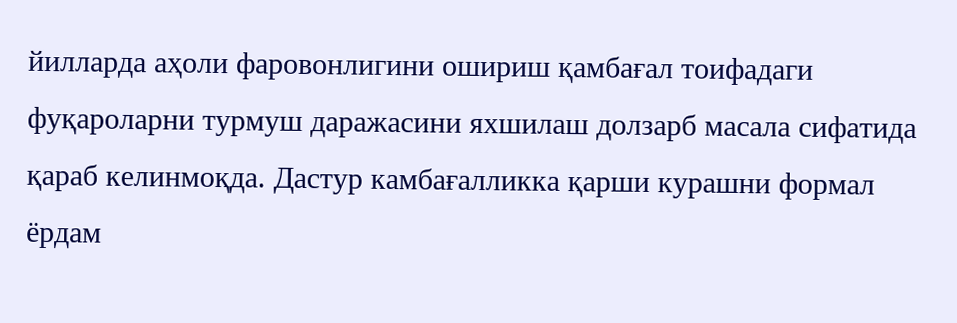йилларда аҳоли фаровонлигини ошириш қамбағал тоифадаги фуқароларни турмуш даражасини яхшилаш долзарб масала сифатида қараб келинмоқда. Дастур камбағалликка қарши курашни формал ёрдам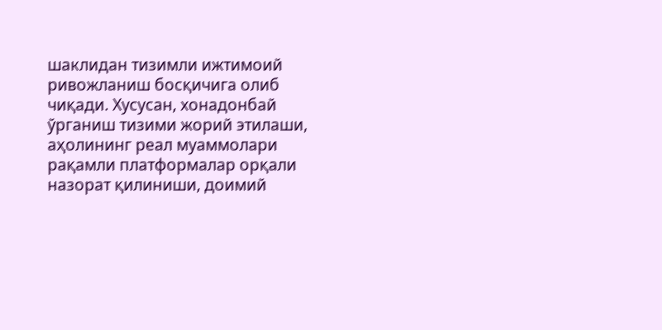шаклидан тизимли ижтимоий ривожланиш босқичига олиб чиқади. Хусусан, хонадонбай ўрганиш тизими жорий этилаши, аҳолининг реал муаммолари рақамли платформалар орқали назорат қилиниши, доимий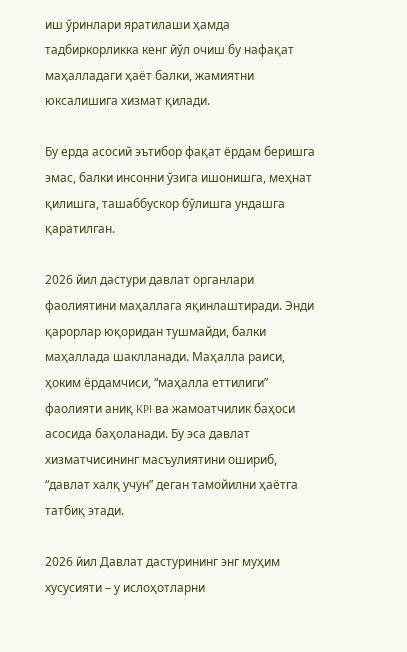иш ўринлари яратилаши ҳамда тадбиркорликка кенг йўл очиш бу нафақат маҳалладаги ҳаёт балки, жамиятни юксалишига хизмат қилади.

Бу ерда асосий эътибор фақат ёрдам беришга эмас, балки инсонни ўзига ишонишга, меҳнат қилишга, ташаббускор бўлишга ундашга қаратилган.

2026 йил дастури давлат органлари фаолиятини маҳаллага яқинлаштиради. Энди қарорлар юқоридан тушмайди, балки маҳаллада шаклланади. Маҳалла раиси, ҳоким ёрдамчиси, “маҳалла еттилиги” фаолияти аниқ KPI ва жамоатчилик баҳоси асосида баҳоланади. Бу эса давлат хизматчисининг масъулиятини ошириб, “давлат халқ учун” деган тамойилни ҳаётга татбиқ этади.

2026 йил Давлат дастурининг энг муҳим хусусияти – у ислоҳотларни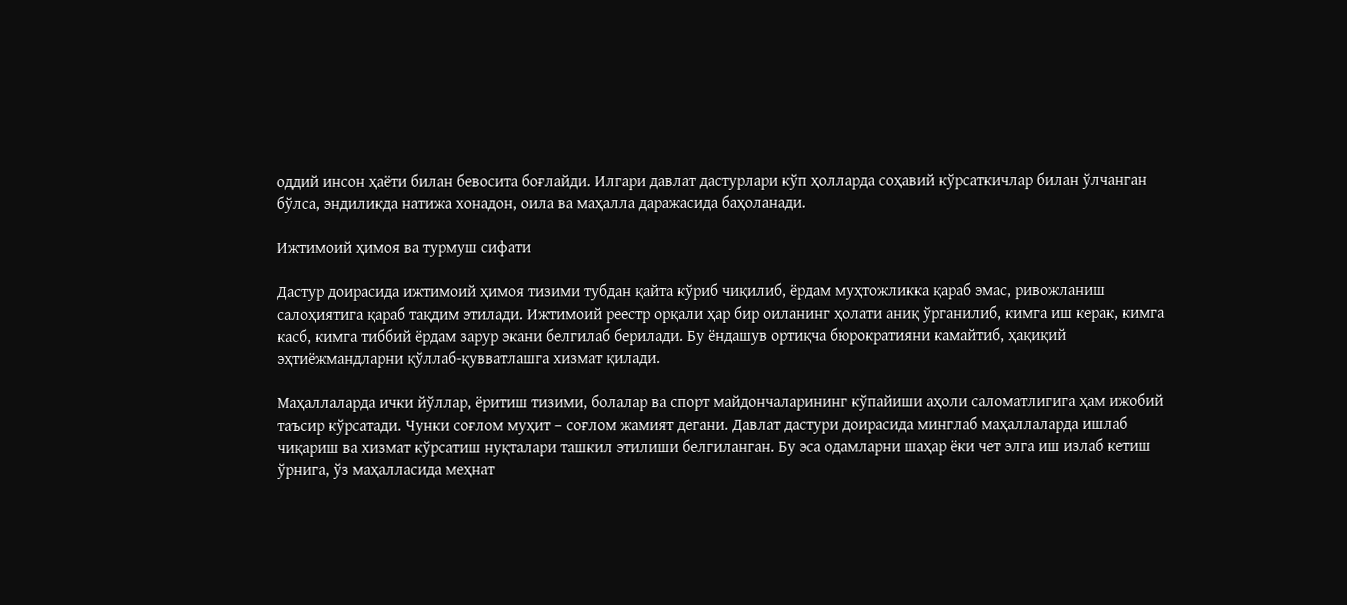оддий инсон ҳаёти билан бевосита боғлайди. Илгари давлат дастурлари кўп ҳолларда соҳавий кўрсаткичлар билан ўлчанган бўлса, эндиликда натижа хонадон, оила ва маҳалла даражасида баҳоланади.

Ижтимоий ҳимоя ва турмуш сифати

Дастур доирасида ижтимоий ҳимоя тизими тубдан қайта кўриб чиқилиб, ёрдам муҳтожликка қараб эмас, ривожланиш салоҳиятига қараб тақдим этилади. Ижтимоий реестр орқали ҳар бир оиланинг ҳолати аниқ ўрганилиб, кимга иш керак, кимга касб, кимга тиббий ёрдам зарур экани белгилаб берилади. Бу ёндашув ортиқча бюрократияни камайтиб, ҳақиқий эҳтиёжмандларни қўллаб-қувватлашга хизмат қилади.

Маҳаллаларда ички йўллар, ёритиш тизими, болалар ва спорт майдончаларининг кўпайиши аҳоли саломатлигига ҳам ижобий таъсир кўрсатади. Чунки соғлом муҳит – соғлом жамият дегани. Давлат дастури доирасида минглаб маҳаллаларда ишлаб чиқариш ва хизмат кўрсатиш нуқталари ташкил этилиши белгиланган. Бу эса одамларни шаҳар ёки чет элга иш излаб кетиш ўрнига, ўз маҳалласида меҳнат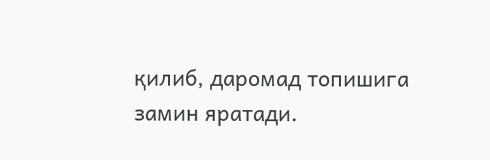қилиб, даромад топишига замин яратади.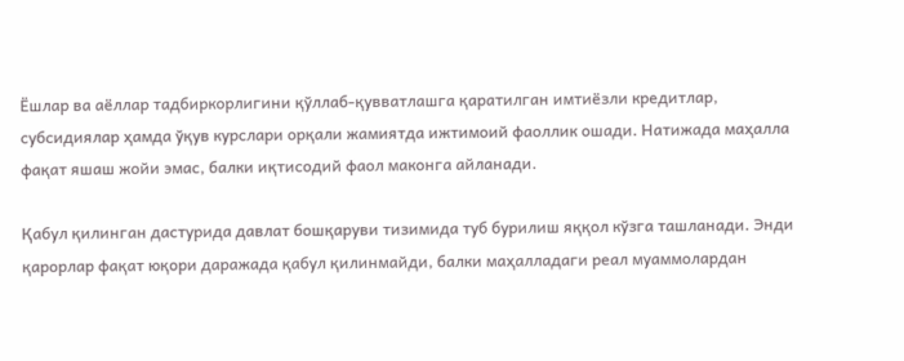Ёшлар ва аёллар тадбиркорлигини қўллаб-қувватлашга қаратилган имтиёзли кредитлар, субсидиялар ҳамда ўқув курслари орқали жамиятда ижтимоий фаоллик ошади. Натижада маҳалла фақат яшаш жойи эмас, балки иқтисодий фаол маконга айланади.

Қабул қилинган дастурида давлат бошқаруви тизимида туб бурилиш яққол кўзга ташланади. Энди қарорлар фақат юқори даражада қабул қилинмайди, балки маҳалладаги реал муаммолардан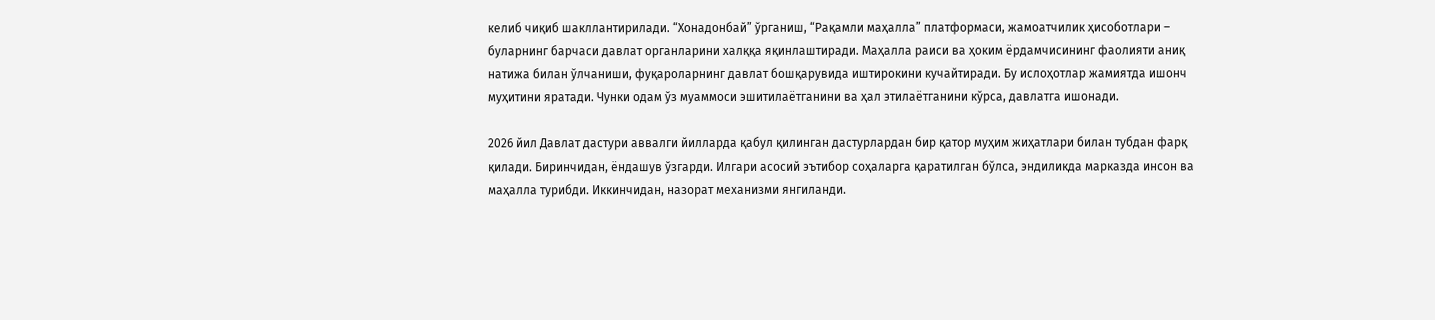келиб чиқиб шакллантирилади. “Хонадонбай” ўрганиш, “Рақамли маҳалла” платформаси, жамоатчилик ҳисоботлари – буларнинг барчаси давлат органларини халққа яқинлаштиради. Маҳалла раиси ва ҳоким ёрдамчисининг фаолияти аниқ натижа билан ўлчаниши, фуқароларнинг давлат бошқарувида иштирокини кучайтиради. Бу ислоҳотлар жамиятда ишонч муҳитини яратади. Чунки одам ўз муаммоси эшитилаётганини ва ҳал этилаётганини кўрса, давлатга ишонади.

2026 йил Давлат дастури аввалги йилларда қабул қилинган дастурлардан бир қатор муҳим жиҳатлари билан тубдан фарқ қилади. Биринчидан, ёндашув ўзгарди. Илгари асосий эътибор соҳаларга қаратилган бўлса, эндиликда марказда инсон ва маҳалла турибди. Иккинчидан, назорат механизми янгиланди.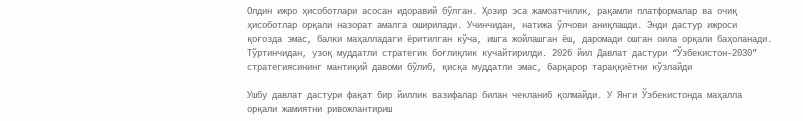Олдин ижро ҳисоботлари асосан идоравий бўлган. Ҳозир эса жамоатчилик, рақамли платформалар ва очиқ ҳисоботлар орқали назорат амалга оширилади. Учинчидан, натижа ўлчови аниқлашди. Энди дастур ижроси қоғозда эмас, балки маҳалладаги ёритилган кўча, ишга жойлашган ёш, даромади ошган оила орқали баҳоланади. Тўртинчидан, узоқ муддатли стратегик боғлиқлик кучайтирилди. 2026 йил Давлат дастури “Ўзбекистон–2030” стратегиясининг мантиқий давоми бўлиб, қисқа муддатли эмас, барқарор тараққиётни кўзлайди

Ушбу давлат дастури фақат бир йиллик вазифалар билан чекланиб қолмайди. У Янги Ўзбекистонда маҳалла орқали жамиятни ривожлантириш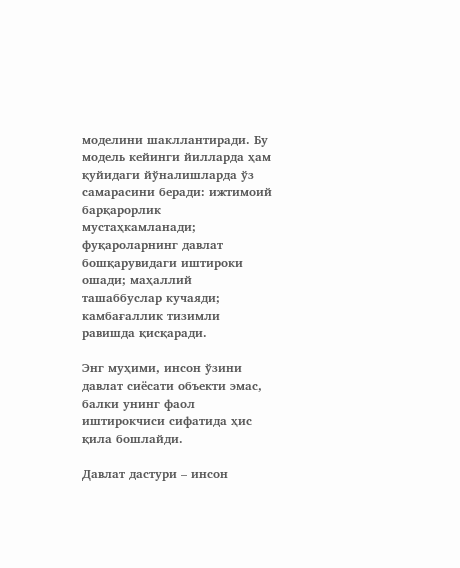моделини шакллантиради. Бу модель кейинги йилларда ҳам қуйидаги йўналишларда ўз самарасини беради: ижтимоий барқарорлик мустаҳкамланади; фуқароларнинг давлат бошқарувидаги иштироки ошади; маҳаллий ташаббуслар кучаяди; камбағаллик тизимли равишда қисқаради.

Энг муҳими, инсон ўзини давлат сиёсати объекти эмас, балки унинг фаол иштирокчиси сифатида ҳис қила бошлайди.

Давлат дастури – инсон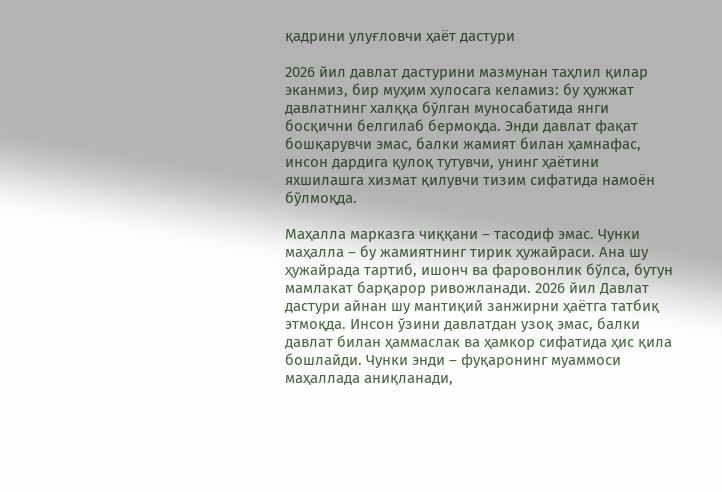қадрини улуғловчи ҳаёт дастури

2026 йил давлат дастурини мазмунан таҳлил қилар эканмиз, бир муҳим хулосага келамиз: бу ҳужжат давлатнинг халққа бўлган муносабатида янги босқични белгилаб бермоқда. Энди давлат фақат бошқарувчи эмас, балки жамият билан ҳамнафас, инсон дардига қулоқ тутувчи, унинг ҳаётини яхшилашга хизмат қилувчи тизим сифатида намоён бўлмоқда.

Маҳалла марказга чиққани – тасодиф эмас. Чунки маҳалла – бу жамиятнинг тирик ҳужайраси. Ана шу ҳужайрада тартиб, ишонч ва фаровонлик бўлса, бутун мамлакат барқарор ривожланади. 2026 йил Давлат дастури айнан шу мантиқий занжирни ҳаётга татбиқ этмоқда. Инсон ўзини давлатдан узоқ эмас, балки давлат билан ҳаммаслак ва ҳамкор сифатида ҳис қила бошлайди. Чунки энди – фуқаронинг муаммоси маҳаллада аниқланади,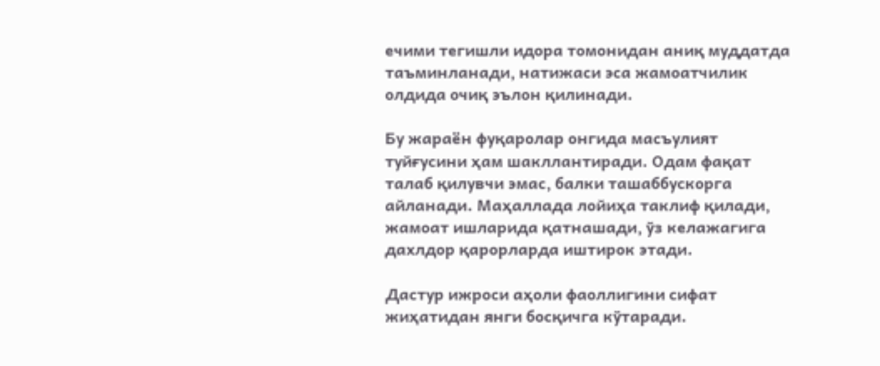ечими тегишли идора томонидан аниқ муддатда таъминланади, натижаси эса жамоатчилик олдида очиқ эълон қилинади.

Бу жараён фуқаролар онгида масъулият туйғусини ҳам шакллантиради. Одам фақат талаб қилувчи эмас, балки ташаббускорга айланади. Маҳаллада лойиҳа таклиф қилади, жамоат ишларида қатнашади, ўз келажагига дахлдор қарорларда иштирок этади.

Дастур ижроси аҳоли фаоллигини сифат жиҳатидан янги босқичга кўтаради.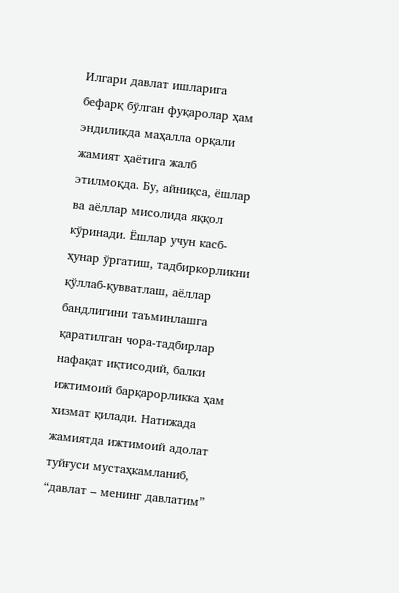Илгари давлат ишларига бефарқ бўлган фуқаролар ҳам эндиликда маҳалла орқали жамият ҳаётига жалб этилмоқда. Бу, айниқса, ёшлар ва аёллар мисолида яққол кўринади. Ёшлар учун касб-ҳунар ўргатиш, тадбиркорликни қўллаб-қувватлаш, аёллар бандлигини таъминлашга қаратилган чора-тадбирлар нафақат иқтисодий, балки ижтимоий барқарорликка ҳам хизмат қилади. Натижада жамиятда ижтимоий адолат туйғуси мустаҳкамланиб, “давлат – менинг давлатим”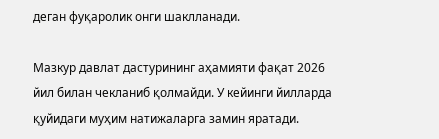деган фуқаролик онги шаклланади.

Мазкур давлат дастурининг аҳамияти фақат 2026 йил билан чекланиб қолмайди. У кейинги йилларда қуйидаги муҳим натижаларга замин яратади.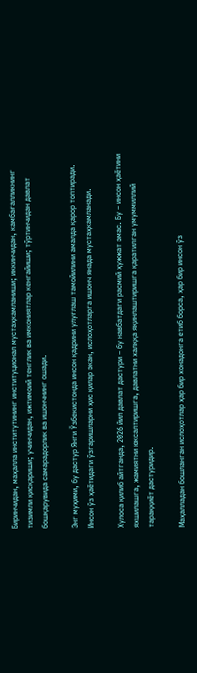Биринчидан, маҳалла институтининг институционал мустаҳкамланиши; иккинчидан, камбағалликнинг тизимли қисқариши; учинчидан, ижтимоий тенглик ва имкониятлар кенгайиши; тўртинчидан давлат бошқарувида самарадорлик ва ишончнинг ошади.

Энг муҳими, бу дастур Янги Ўзбекистонда инсон қадрини улуғлаш тамойилини амалда қарор топтиради. Инсон ўз ҳаётидаги ўзгаришларни ҳис қилар экан, ислоҳотларга ишонч янада мустаҳкамланади.

Хулоса қилиб айтганда, 2026 йил давлат дастури – бу навбатдаги расмий ҳужжат эмас. Бу – инсон ҳаётини яхшилашга, жамиятни юксалтиришга, давлатни халққа яқинлаштиришга қаратилган умуммиллий тараққиёт дастуридир.

Маҳалладан бошланган ислоҳотлар ҳар бир хонадонга етиб борса, ҳар бир инсон ўз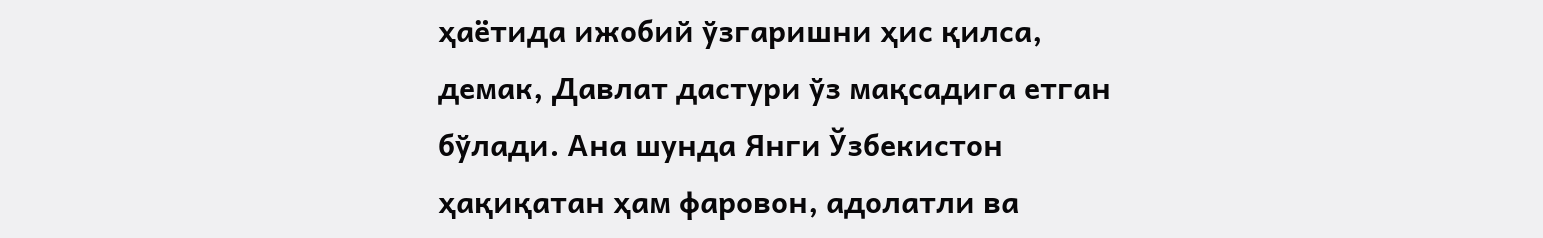ҳаётида ижобий ўзгаришни ҳис қилса, демак, Давлат дастури ўз мақсадига етган бўлади. Ана шунда Янги Ўзбекистон ҳақиқатан ҳам фаровон, адолатли ва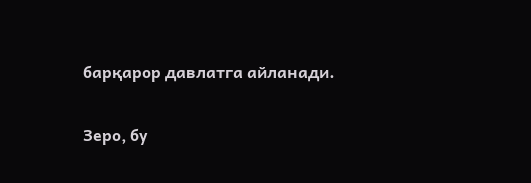барқарор давлатга айланади.

Зеро, бу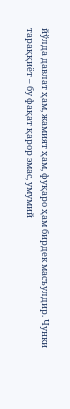йўлда давлат ҳам, жамият ҳам, фуқаро ҳам бирдек масъулдир. Чунки тараққиёт – бу фақат қарор эмас, умумий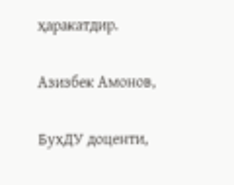ҳаракатдир.

Азизбек Амонов,

БухДУ доценти,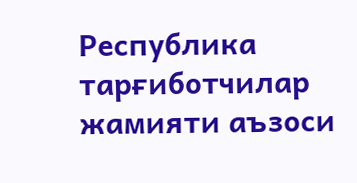Республика тарғиботчилар жамияти аъзоси